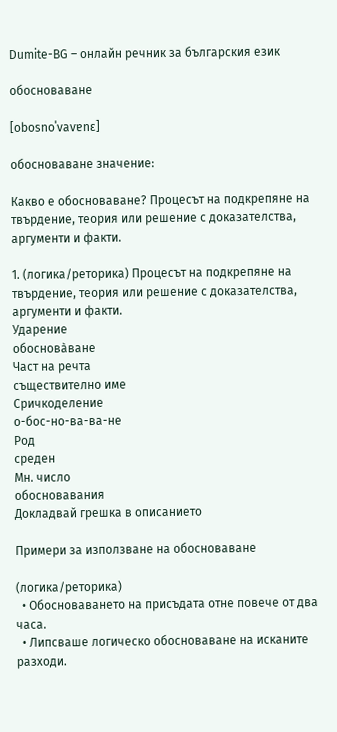Dumite-BG – онлайн речник за българския език

обосноваване

[obosnoˈvavɐnɛ]

обосноваване значение:

Какво е обосноваване? Процесът на подкрепяне на твърдение, теория или решение с доказателства, аргументи и факти.

1. (логика/реторика) Процесът на подкрепяне на твърдение, теория или решение с доказателства, аргументи и факти.
Ударение
обоснова̀ване
Част на речта
съществително име
Сричкоделение
о-бос-но-ва-ва-не
Род
среден
Мн. число
обосновавания
Докладвай грешка в описанието

Примери за използване на обосноваване

(логика/реторика)
  • Обосноваването на присъдата отне повече от два часа.
  • Липсваше логическо обосноваване на исканите разходи.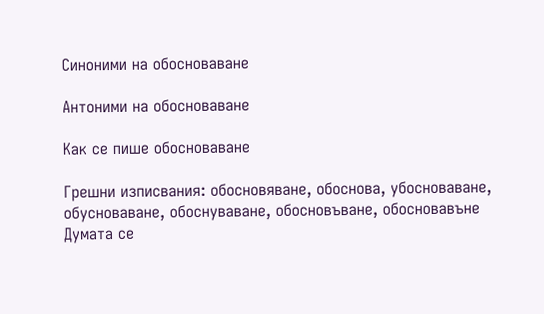Синоними на обосноваване

Антоними на обосноваване

Как се пише обосноваване

Грешни изписвания: обосновяване, обоснова, убосноваване, обусноваване, обоснуваване, обосновъване, обосновавъне
Думата се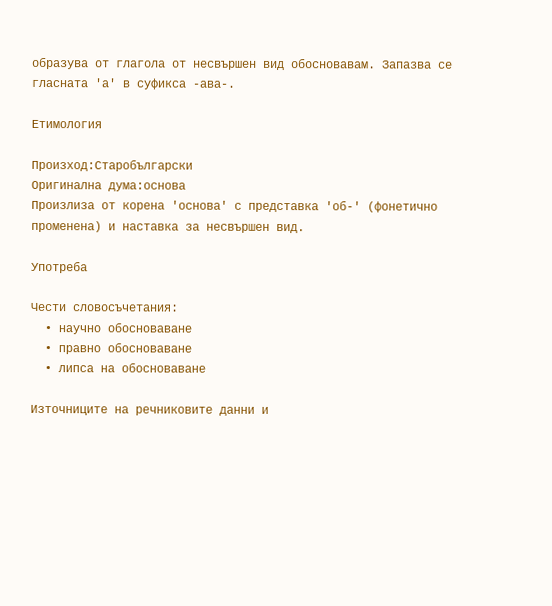образува от глагола от несвършен вид обосновавам. Запазва се гласната 'а' в суфикса -ава-.

Етимология

Произход:Старобългарски
Оригинална дума:основа
Произлиза от корена 'основа' с представка 'об-' (фонетично променена) и наставка за несвършен вид.

Употреба

Чести словосъчетания:
  • научно обосноваване
  • правно обосноваване
  • липса на обосноваване

Източниците на речниковите данни и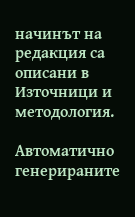начинът на редакция са описани в Източници и методология.

Автоматично генерираните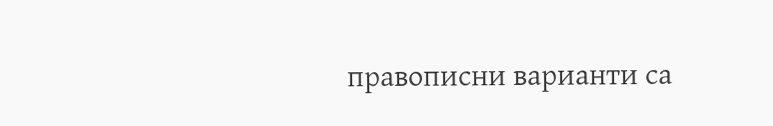правописни варианти са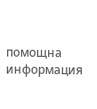помощна информация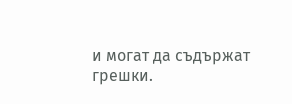и могат да съдържат грешки.